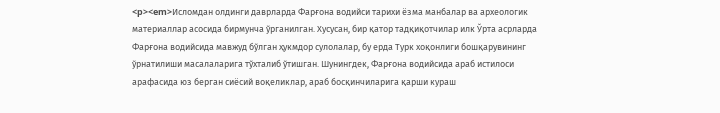<p><em>Исломдан олдинги даврларда Фарғона водийси тарихи ёзма манбалар ва археологик материаллар асосида бирмунча ўрганилган. Хусусан, бир қатор тадқиқотчилар илк Ўрта асрларда Фарғона водийсида мавжуд бўлган ҳукмдор сулолалар, бу ерда Турк хоқонлиги бошқарувининг ўрнатилиши масалаларига тўхталиб ўтишган. Шунингдек, Фарғона водийсида араб истилоси арафасида юз берган сиёсий воқеликлар, араб босқинчиларига қарши кураш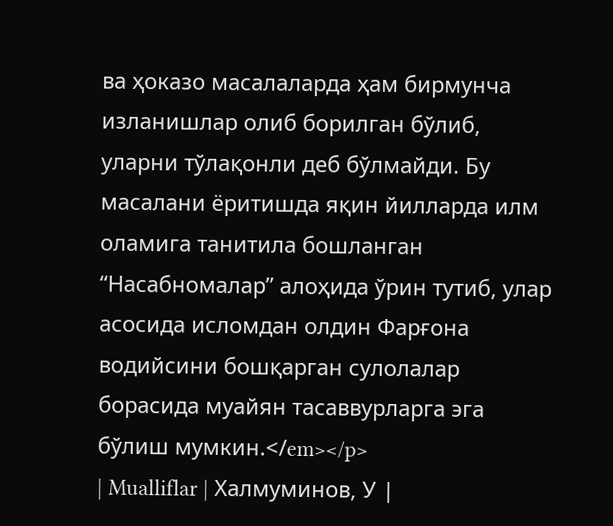ва ҳоказо масалаларда ҳам бирмунча изланишлар олиб борилган бўлиб, уларни тўлақонли деб бўлмайди. Бу масалани ёритишда яқин йилларда илм оламига танитила бошланган “Насабномалар” алоҳида ўрин тутиб, улар асосида исломдан олдин Фарғона водийсини бошқарган сулолалар борасида муайян тасаввурларга эга бўлиш мумкин.</em></p>
| Mualliflar | Халмуминов, У |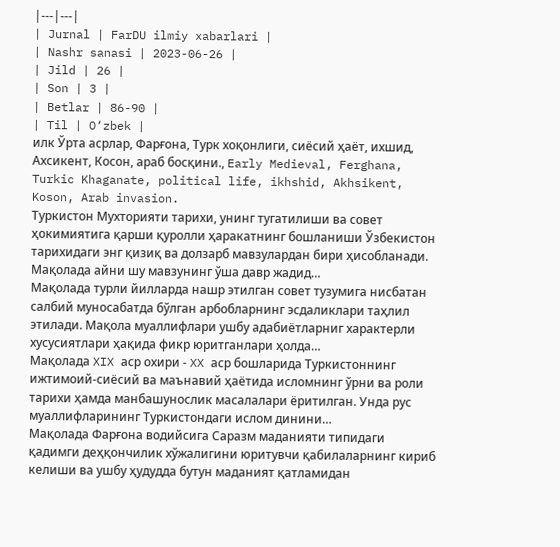|---|---|
| Jurnal | FarDU ilmiy xabarlari |
| Nashr sanasi | 2023-06-26 |
| Jild | 26 |
| Son | 3 |
| Betlar | 86-90 |
| Til | O‘zbek |
илк Ўрта асрлар, Фарғона, Турк хоқонлиги, сиёсий ҳаёт, ихшид, Ахсикент, Косон, араб босқини., Early Medieval, Ferghana, Turkic Khaganate, political life, ikhshid, Akhsikent, Koson, Arab invasion.
Туркистон Мухторияти тарихи, унинг тугатилиши ва совет ҳокимиятига қарши қуролли ҳаракатнинг бошланиши Ўзбекистон тарихидаги энг қизиқ ва долзарб мавзулардан бири ҳисобланади. Мақолада айни шу мавзунинг ўша давр жадид…
Мақолада турли йилларда нашр этилган совет тузумига нисбатан салбий муносабатда бўлган арбобларнинг эсдаликлари таҳлил этилади. Мақола муаллифлари ушбу адабиётларниг характерли хусусиятлари ҳақида фикр юритганлари ҳолда…
Мақолада XIX аср охири - XX аср бошларида Туркистоннинг ижтимоий-сиёсий ва маънавий ҳаётида исломнинг ўрни ва роли тарихи ҳамда манбашунослик масалалари ёритилган. Унда рус муаллифларининг Туркистондаги ислом динини…
Мақолада Фарғона водийсига Саразм маданияти типидаги қадимги деҳқончилик хўжалигини юритувчи қабилаларнинг кириб келиши ва ушбу ҳудудда бутун маданият қатламидан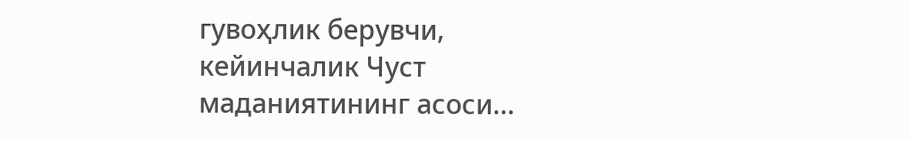гувоҳлик берувчи, кейинчалик Чуст маданиятининг асоси…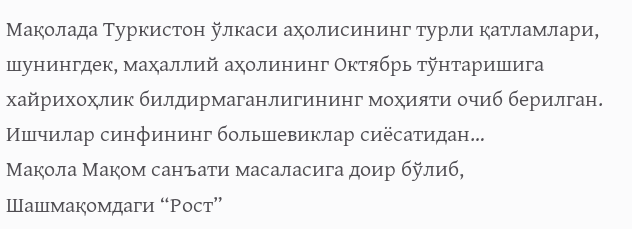Мақолада Туркистон ўлкаси аҳолисининг турли қатламлари, шунингдек, маҳаллий аҳолининг Октябрь тўнтаришига хайрихоҳлик билдирмаганлигининг моҳияти очиб берилган. Ишчилар синфининг большевиклар сиёсатидан…
Мақола Мақом санъати масаласига доир бўлиб, Шашмақомдаги “Рост”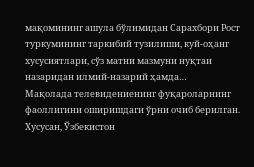мақомининг ашула бўлимидан Сарахбори Рост туркумининг таркибий тузилиши, куй-оҳанг хусусиятлари, сўз матни мазмуни нуқтаи назаридан илмий-назарий ҳамда…
Мақолада телевидениенинг фуқароларнинг фаоллигини оширишдаги ўрни очиб берилган. Хусусан, Ўзбекистон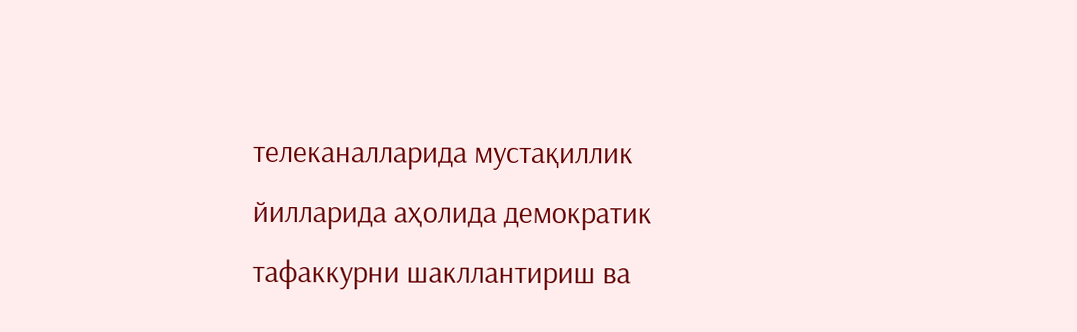телеканалларида мустақиллик йилларида аҳолида демократик тафаккурни шакллантириш ва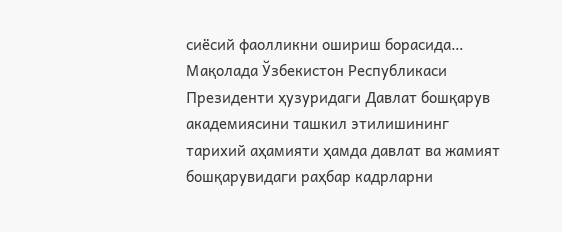сиёсий фаолликни ошириш борасида…
Мақолада Ўзбекистон Республикаси Президенти ҳузуридаги Давлат бошқарув академиясини ташкил этилишининг тарихий аҳамияти ҳамда давлат ва жамият бошқарувидаги раҳбар кадрларни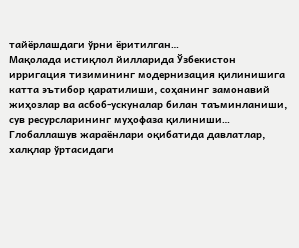тайёрлашдаги ўрни ёритилган…
Мақолада истиқлол йилларида Ўзбекистон ирригация тизимининг модернизация қилинишига катта эътибор қаратилиши, соҳанинг замонавий жиҳозлар ва асбоб-ускуналар билан таъминланиши, сув ресурсларининг муҳофаза қилиниши…
Глобаллашув жараёнлари оқибатида давлатлар, халқлар ўртасидаги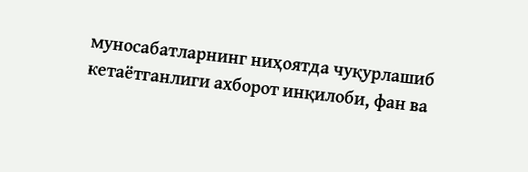муносабатларнинг ниҳоятда чуқурлашиб кетаётганлиги ахборот инқилоби, фан ва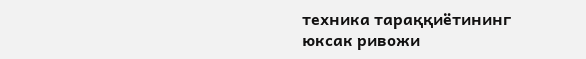техника тараққиётининг юксак ривожи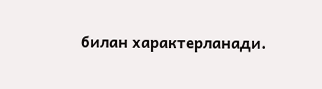билан характерланади.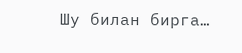Шу билан бирга…